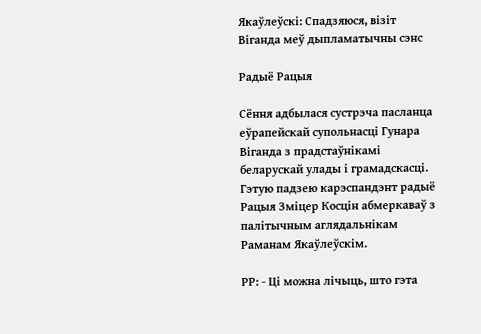Якаўлеўскі: Спадзяюся, візіт Віганда меў дыпламатычны сэнс

Радыё Рацыя

Сёння адбылася сустрэча пасланца еўрапейскай супольнасці Гунара Віганда з прадстаўнікамі беларускай улады і грамадскасці. Гэтую падзею карэспандэнт радыё Рацыя Зміцер Косцін абмеркаваў з палітычным аглядальнікам Раманам Якаўлеўскім.

РР: - Ці можна лічыць, што гэта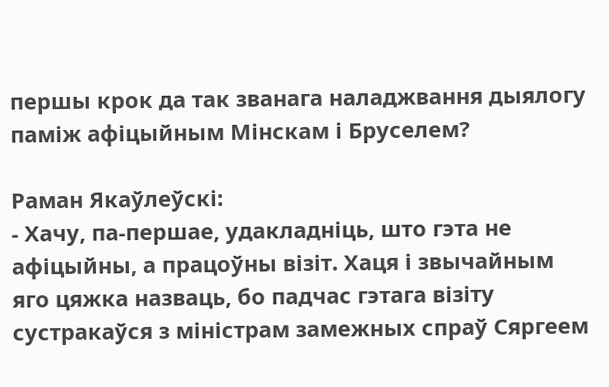першы крок да так званага наладжвання дыялогу паміж афіцыйным Мінскам і Бруселем?

Раман Якаўлеўскі:
- Хачу, па-першае, удакладніць, што гэта не афіцыйны, а працоўны візіт. Хаця і звычайным яго цяжка назваць, бо падчас гэтага візіту сустракаўся з міністрам замежных спраў Сяргеем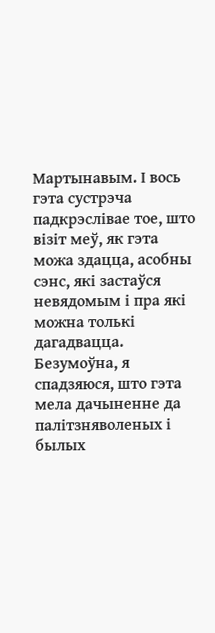Мартынавым. І вось гэта сустрэча падкрэслівае тое, што візіт меў, як гэта можа здацца, асобны сэнс, які застаўся невядомым і пра які можна толькі дагадвацца. Безумоўна, я спадзяюся, што гэта мела дачыненне да палітзняволеных і былых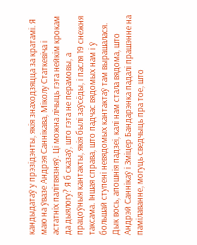кандыдатаў у прэзідэнты, якія знаходзяцца за кратамі. Я маю на ўвазе Андрэя Саннікава, Міколу Статкевіча і астатніх палітвязняў. Ці можна лічыць гэта нейкім крокам да дыялогу? Я б сказаў, што гэта не перамовы, а працоўныя кантакты, якія былі заўсёды, і пасля 19 снежня таксама. Іншая справа, што падчас вядомых нам і ў большай ступені невядомых кантактаў там вырашалася. Дык вось, апошнія падзеі, калі нам стала вядома, што Андрэй Саннікаў і Зміцер Бандарэнка падалі прашэнне на памілаванне, могуць сведчыць пра тое, што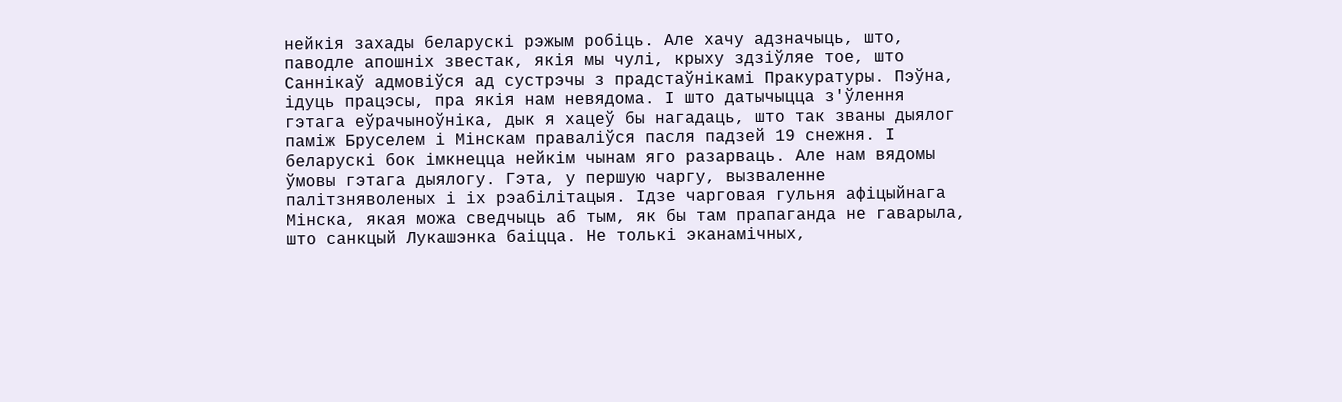нейкія захады беларускі рэжым робіць. Але хачу адзначыць, што, паводле апошніх звестак, якія мы чулі, крыху здзіўляе тое, што Саннікаў адмовіўся ад сустрэчы з прадстаўнікамі Пракуратуры. Пэўна, ідуць працэсы, пра якія нам невядома. І што датычыцца з'ўлення гэтага еўрачыноўніка, дык я хацеў бы нагадаць, што так званы дыялог паміж Бруселем і Мінскам праваліўся пасля падзей 19 снежня. І беларускі бок імкнецца нейкім чынам яго разарваць. Але нам вядомы ўмовы гэтага дыялогу. Гэта, у першую чаргу, вызваленне палітзняволеных і іх рэабілітацыя. Ідзе чарговая гульня афіцыйнага Мінска, якая можа сведчыць аб тым, як бы там прапаганда не гаварыла, што санкцый Лукашэнка баіцца. Не толькі эканамічных,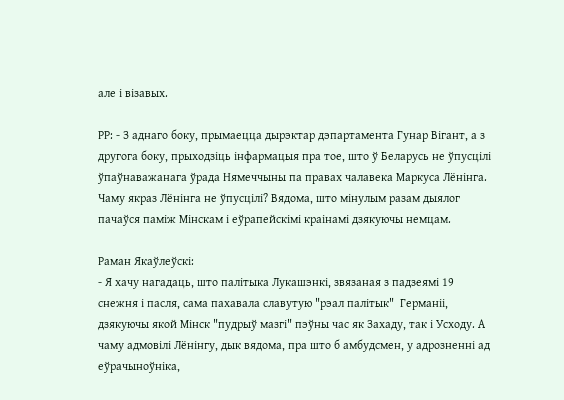але і візавых.

РР: - З аднаго боку, прымаецца дырэктар дэпартамента Гунар Вігант, а з другога боку, прыходзіць інфармацыя пра тое, што ў Беларусь не ўпусцілі ўпаўнаважанага ўрада Нямеччыны па правах чалавека Маркуса Лёнінга. Чаму якраз Лёнінга не ўпусцілі? Вядома, што мінулым разам дыялог пачаўся паміж Мінскам і еўрапейскімі краінамі дзякуючы немцам.

Раман Якаўлеўскі:
- Я хачу нагадаць, што палітыка Лукашэнкі, звязаная з падзеямі 19 снежня і пасля, сама пахавала славутую "рэал палітык"  Германіі, дзякуючы якой Мінск "пудрыў мазгі" пэўны час як Захаду, так і Усходу. А чаму адмовілі Лёнінгу, дык вядома, пра што б амбудсмен, у адрозненні ад еўрачыноўніка,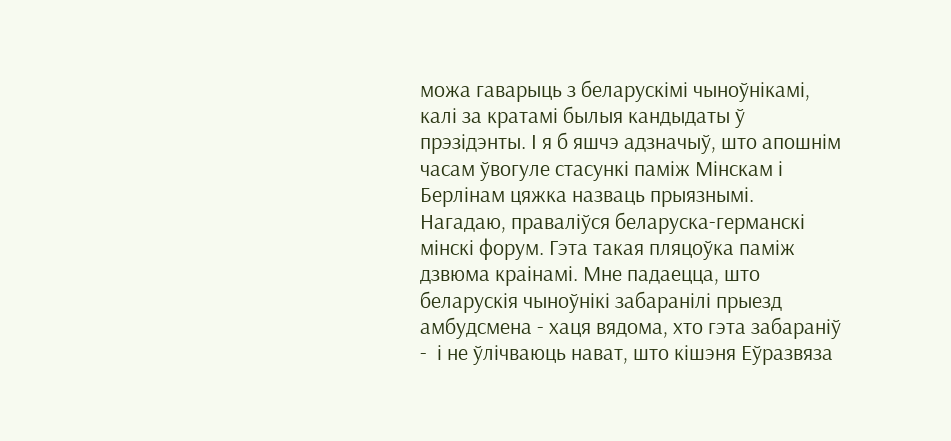можа гаварыць з беларускімі чыноўнікамі, калі за кратамі былыя кандыдаты ў прэзідэнты. І я б яшчэ адзначыў, што апошнім часам ўвогуле стасункі паміж Мінскам і Берлінам цяжка назваць прыязнымі. Нагадаю, праваліўся беларуска-германскі мінскі форум. Гэта такая пляцоўка паміж дзвюма краінамі. Мне падаецца, што беларускія чыноўнікі забаранілі прыезд амбудсмена - хаця вядома, хто гэта забараніў -  і не ўлічваюць нават, што кішэня Еўразвяза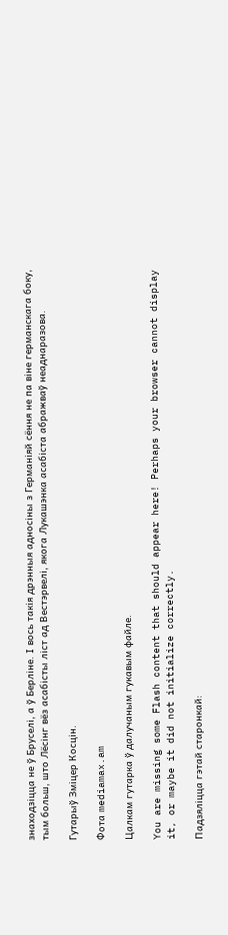знаходзіцца не ў Бруселі, а ў Берліне. І вось такія дрэнныя адносіны з Германіяй сёння не па віне германскага боку, тым больш, што Лёсінг вёз асабісты ліст ад Вестэрвелі, якога Лукашэнка асабіста абражваў неаднаразова.

Гутарыў Зміцер Косцін.

Фота mediamax.am

Цалкам гутарка ў далучаным гукавым файле.

You are missing some Flash content that should appear here! Perhaps your browser cannot display it, or maybe it did not initialize correctly.

Падзяліцца гэтай старонкай: